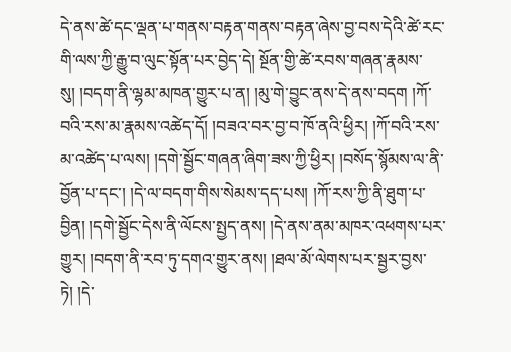དེ་ནས་ཚེ་དང་ལྡན་པ་གནས་བརྟན་གནས་བརྟན་ཞེས་བྱ་བས་དེའི་ཚེ་རང་གི་ལས་ཀྱི་རྒྱུ་བ་ལུང་སྟོན་པར་བྱེད་དེ། སྔོན་གྱི་ཚེ་རབས་གཞན་རྣམས་སུ། །བདག་ནི་ལྷམ་མཁན་གྱུར་པ་ན། །མུ་གེ་བྱུང་ནས་དེ་ནས་བདག །ཀོ་བའི་རས་མ་རྣམས་འཚེད་དོ། །བཟའ་བར་བྱ་བ་ཁོ་ནའི་ཕྱིར། །ཀོ་བའི་རས་མ་འཚེད་པ་ལས། །དགེ་སྦྱོང་གཞན་ཞིག་ཟས་ཀྱི་ཕྱིར། །བསོད་སྙོམས་ལ་ནི་བྱོན་པ་དང་། །དེ་ལ་བདག་གིས་སེམས་དད་པས། །ཀོ་རས་ཀྱི་ནི་ཐུག་པ་བྱིན། །དགེ་སྦྱོང་དེས་ནི་ལོངས་སྤྱད་ནས། །དེ་ནས་ནམ་མཁར་འཕགས་པར་གྱུར། །བདག་ནི་རབ་ཏུ་དགའ་གྱུར་ནས། །ཐལ་མོ་ལེགས་པར་སྦྱར་བྱས་ཏེ། །དེ་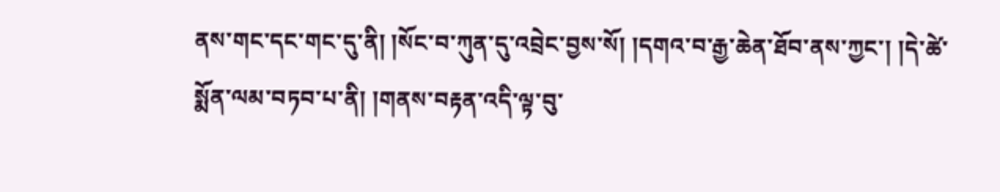ནས་གང་དང་གང་དུ་ནི། །སོང་བ་ཀུན་དུ་འབྲེང་བྱས་སོ། །དགའ་བ་རྒྱ་ཆེན་ཐོབ་ནས་ཀྱང་། །དེ་ཚེ་སྨོན་ལམ་བཏབ་པ་ནི། །གནས་བརྟན་འདི་ལྟ་བུ་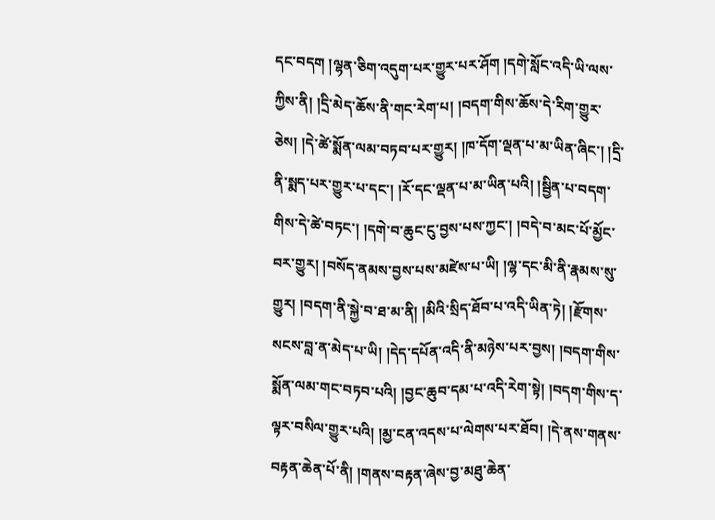དང་བདག །ལྷན་ཅིག་འདུག་པར་གྱུར་པར་ཤོག །དགེ་སློང་འདི་ཡི་ལས་ཀྱིས་ནི། །དྲི་མེད་ཆོས་ནི་གང་རེག་པ། །བདག་གིས་ཆོས་དེ་རིག་གྱུར་ཅེས། །དེ་ཚེ་སྨོན་ལམ་བཏབ་པར་གྱུར། །ཁ་དོག་ལྡན་པ་མ་ཡིན་ཞིང་། །དྲི་ནི་སྨད་པར་གྱུར་པ་དང་། །རོ་དང་ལྡན་པ་མ་ཡིན་པའི། །སྦྱིན་པ་བདག་གིས་དེ་ཚེ་བཏང་། །དགེ་བ་ཆུང་ངུ་བྱས་པས་ཀྱང་། །བདེ་བ་མང་པོ་མྱོང་བར་གྱུར། །བསོད་ནམས་བྱས་པས་མཛེས་པ་ཡི། །ལྷ་དང་མི་ནི་རྣམས་སུ་གྱུར། །བདག་ནི་སྐྱེ་བ་ཐ་མ་ནི། །མིའི་སྲིད་ཐོབ་པ་འདི་ཡིན་ཏེ། །རྫོགས་སངས་བླ་ན་མེད་པ་ཡི། །དེད་དཔོན་འདི་ནི་མཉེས་པར་བྱས། །བདག་གིས་སྨོན་ལམ་གང་བཏབ་པའི། །བྱང་ཆུབ་དམ་པ་འདི་རེག་སྟེ། །བདག་གིས་ད་ལྟར་བསིལ་གྱུར་པའི། །མྱ་ངན་འདས་པ་ལེགས་པར་ཐོབ། །དེ་ནས་གནས་བརྟན་ཆེན་པོ་ནི། །གནས་བརྟན་ཞེས་བྱ་མཐུ་ཆེན་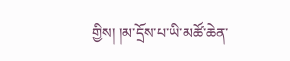གྱིས། །མ་དྲོས་པ་ཡི་མཚོ་ཆེན་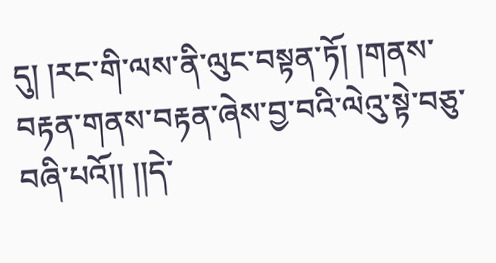དུ། །རང་གི་ལས་ནི་ལུང་བསྟན་ཏོ། །གནས་བརྟན་གནས་བརྟན་ཞེས་བྱ་བའི་ལེའུ་སྟེ་བཅུ་བཞི་པའོ།། །།དེ་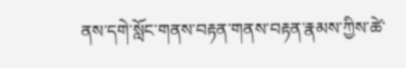ནས་དགེ་སློང་གནས་བརྟན་གནས་བརྟན་རྣམས་ཀྱིས་ཚེ་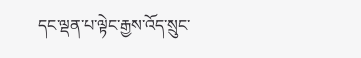དང་ལྡན་པ་ལྟེང་རྒྱས་འོད་སྲུང་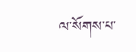ལ་སོགས་པ་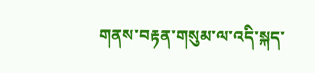གནས་བརྟན་གསུམ་ལ་འདི་སྐད་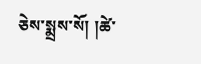ཅེས་སྨྲས་སོ། །ཚེ་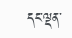དང་ལྡན་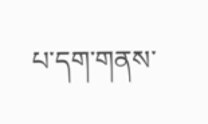པ་དག་གནས་